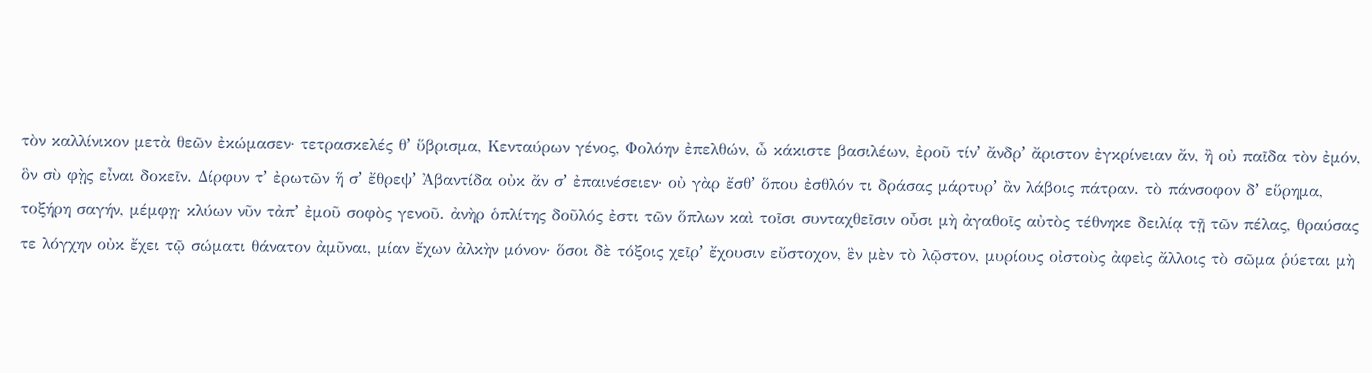τὸν καλλίνικον μετὰ θεῶν ἐκώμασεν· τετρασκελές θʼ ὕβρισμα, Κενταύρων γένος, Φολόην ἐπελθών, ὦ κάκιστε βασιλέων, ἐροῦ τίνʼ ἄνδρʼ ἄριστον ἐγκρίνειαν ἄν, ἢ οὐ παῖδα τὸν ἐμόν, ὃν σὺ φῂς εἶναι δοκεῖν. Δίρφυν τʼ ἐρωτῶν ἥ σʼ ἔθρεψʼ Ἀβαντίδα οὐκ ἄν σʼ ἐπαινέσειεν· οὐ γὰρ ἔσθʼ ὅπου ἐσθλόν τι δράσας μάρτυρʼ ἂν λάβοις πάτραν. τὸ πάνσοφον δʼ εὕρημα, τοξήρη σαγήν, μέμφῃ· κλύων νῦν τἀπʼ ἐμοῦ σοφὸς γενοῦ. ἀνὴρ ὁπλίτης δοῦλός ἐστι τῶν ὅπλων καὶ τοῖσι συνταχθεῖσιν οὖσι μὴ ἀγαθοῖς αὐτὸς τέθνηκε δειλίᾳ τῇ τῶν πέλας, θραύσας τε λόγχην οὐκ ἔχει τῷ σώματι θάνατον ἀμῦναι, μίαν ἔχων ἀλκὴν μόνον· ὅσοι δὲ τόξοις χεῖρʼ ἔχουσιν εὔστοχον, ἓν μὲν τὸ λῷστον, μυρίους οἰστοὺς ἀφεὶς ἄλλοις τὸ σῶμα ῥύεται μὴ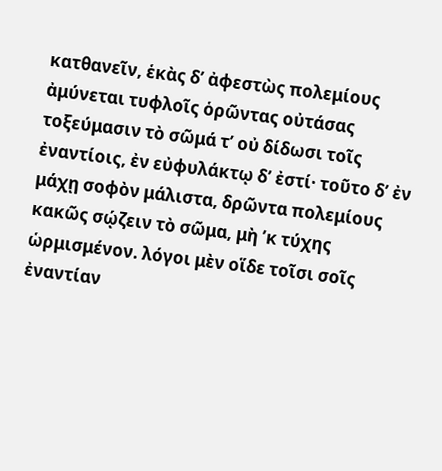κατθανεῖν, ἑκὰς δʼ ἀφεστὼς πολεμίους ἀμύνεται τυφλοῖς ὁρῶντας οὐτάσας τοξεύμασιν τὸ σῶμά τʼ οὐ δίδωσι τοῖς ἐναντίοις, ἐν εὐφυλάκτῳ δʼ ἐστί· τοῦτο δʼ ἐν μάχῃ σοφὸν μάλιστα, δρῶντα πολεμίους κακῶς σῴζειν τὸ σῶμα, μὴ ʼκ τύχης ὡρμισμένον. λόγοι μὲν οἵδε τοῖσι σοῖς ἐναντίαν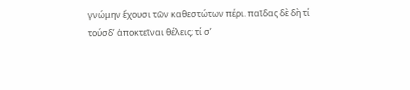γνώμην ἔχουσι τῶν καθεστώτων πέρι. παῖδας δὲ δὴ τί τούσδʼ ἀποκτεῖναι θέλεις; τί σʼ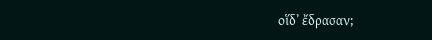οἵδʼ ἔδρασαν;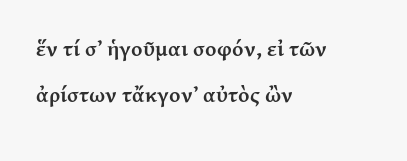ἕν τί σʼ ἡγοῦμαι σοφόν, εἰ τῶν ἀρίστων τἄκγονʼ αὐτὸς ὢν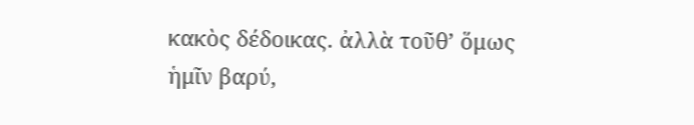κακὸς δέδοικας. ἀλλὰ τοῦθʼ ὅμως ἡμῖν βαρύ,